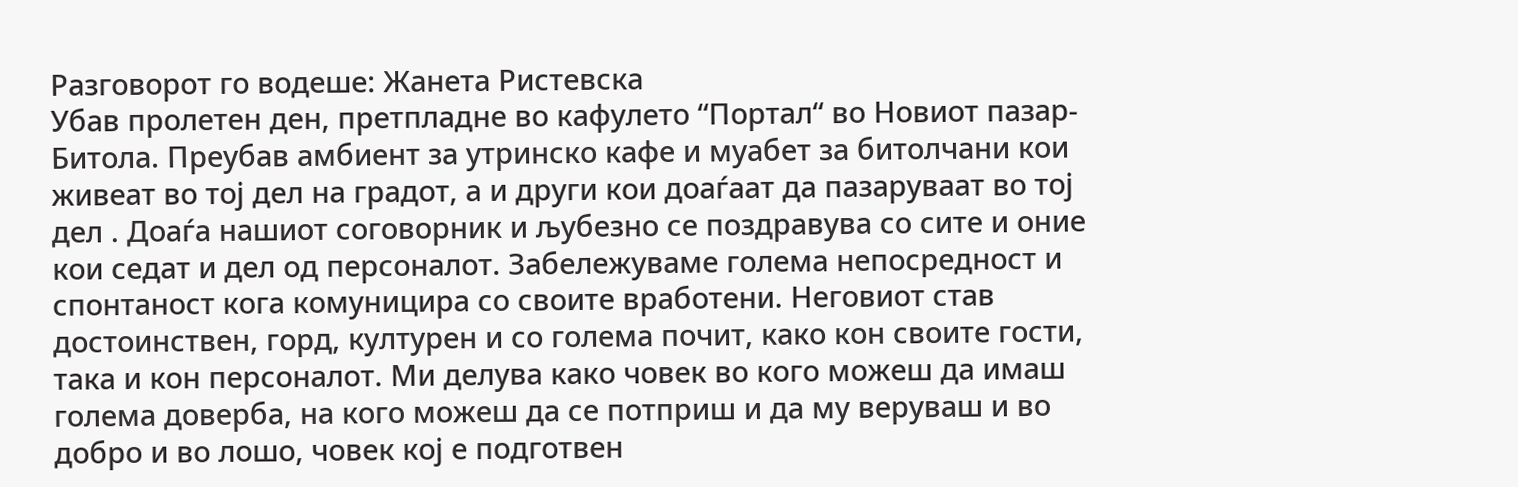Разговорот го водеше: Жанета Ристевска
Убав пролетен ден, претпладне во кафулето “Портал“ во Новиот пазар- Битола. Преубав амбиент за утринско кафе и муабет за битолчани кои живеат во тој дел на градот, а и други кои доаѓаат да пазаруваат во тој дел . Доаѓа нашиот соговорник и љубезно се поздравува со сите и оние кои седат и дел од персоналот. Забележуваме голема непосредност и спонтаност кога комуницира со своите вработени. Неговиот став достоинствен, горд, културен и со голема почит, како кон своите гости, така и кон персоналот. Ми делува како човек во кого можеш да имаш голема доверба, на кого можеш да се потприш и да му веруваш и во добро и во лошо, човек кој е подготвен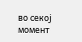во секој момент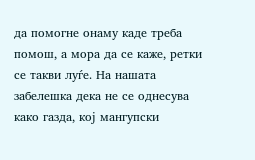да помогне онаму каде треба помош, а мора да се каже, ретки се такви луѓе. На нашата забелешка дека не се однесува како газда, кој мангупски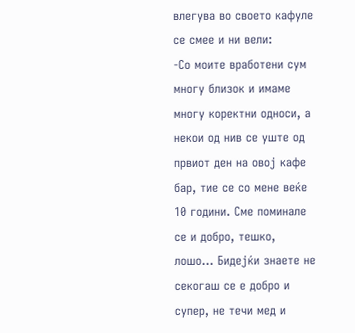влегува во своето кафуле се смее и ни вели:
-Со моите вработени сум многу близок и имаме многу коректни односи, а некои од нив се уште од првиот ден на овој кафе бар, тие се со мене веќе 10 години. Сме поминале се и добро, тешко, лошо… Бидејќи знаете не секогаш се е добро и супер, не течи мед и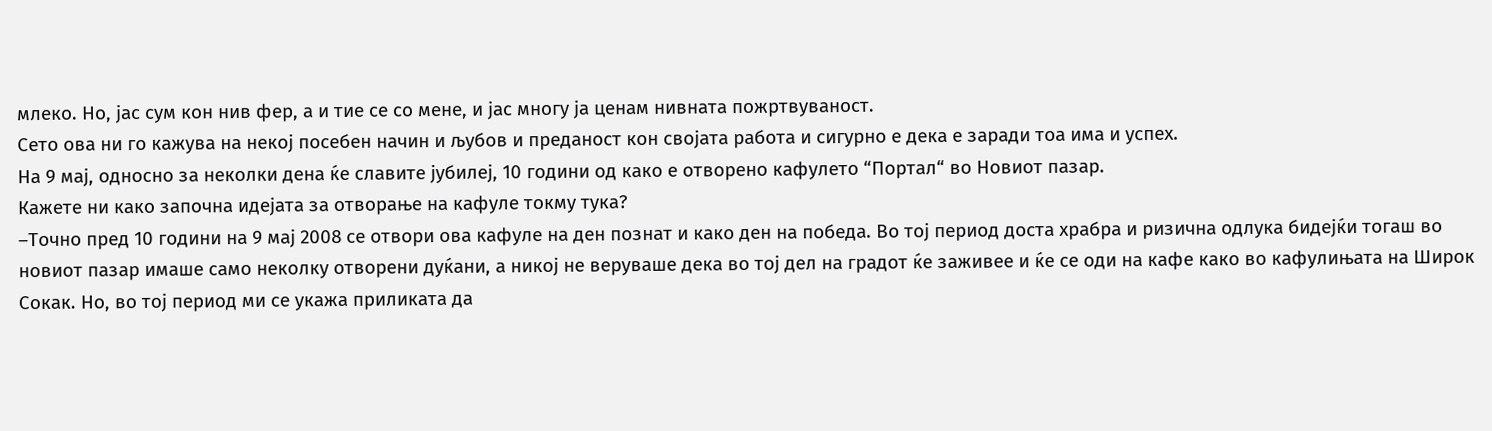млеко. Но, јас сум кон нив фер, а и тие се со мене, и јас многу ја ценам нивната пожртвуваност.
Сето ова ни го кажува на некој посебен начин и љубов и преданост кон својата работа и сигурно е дека е заради тоа има и успех.
На 9 мај, односно за неколки дена ќе славите јубилеј, 10 години од како е отворено кафулето “Портал“ во Новиот пазар.
Кажете ни како започна идејата за отворање на кафуле токму тука?
–Точно пред 10 години на 9 мај 2008 се отвори ова кафуле на ден познат и како ден на победа. Во тој период доста храбра и ризична одлука бидејќи тогаш во новиот пазар имаше само неколку отворени дуќани, а никој не веруваше дека во тој дел на градот ќе заживее и ќе се оди на кафе како во кафулињата на Широк Сокак. Но, во тој период ми се укажа приликата да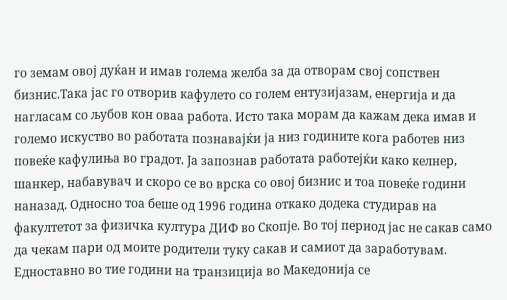го земам овој дуќан и имав голема желба за да отворам свој сопствен бизнис.Така јас го отворив кафулето со голем ентузијазам, енергија и да нагласам со љубов кон оваа работа. Исто така морам да кажам дека имав и големо искуство во работата познавајќи ја низ годините кога работев низ повеќе кафулиња во градот. Ја запознав работата работејќи како келнер, шанкер, набавувач и скоро се во врска со овој бизнис и тоа повеќе години наназад. Односно тоа беше од 1996 година откако додека студирав на факултетот за физичка култура ДИФ во Скопје. Во тој период јас не сакав само да чекам пари од моите родители туку сакав и самиот да заработувам. Едноставно во тие години на транзиција во Македонија се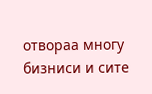отвораа многу бизниси и сите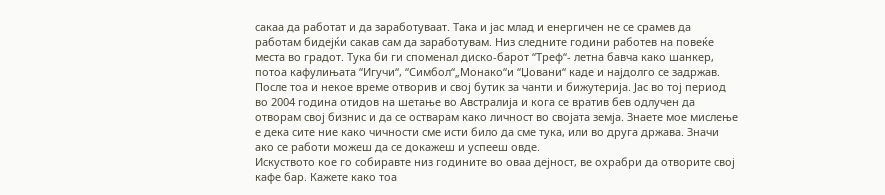сакаа да работат и да заработуваат. Така и јас млад и енергичен не се срамев да работам бидејќи сакав сам да заработувам. Низ следните години работев на повеќе места во градот. Тука би ги споменал диско-барот “Треф“- летна бавча како шанкер, потоа кафулињата “Игучи“, “Симбол“„Монако“и “Џовани“ каде и најдолго се задржав. После тоа и некое време отворив и свој бутик за чанти и бижутерија. Јас во тој период во 2004 година отидов на шетање во Австралија и кога се вратив бев одлучен да отворам свој бизнис и да се остварам како личност во својата земја. Знаете мое мислење е дека сите ние како чичности сме исти било да сме тука, или во друга држава. Значи ако се работи можеш да се докажеш и успееш овде.
Искуството кое го собиравте низ годините во оваа дејност, ве охрабри да отворите свој кафе бар. Кажете како тоа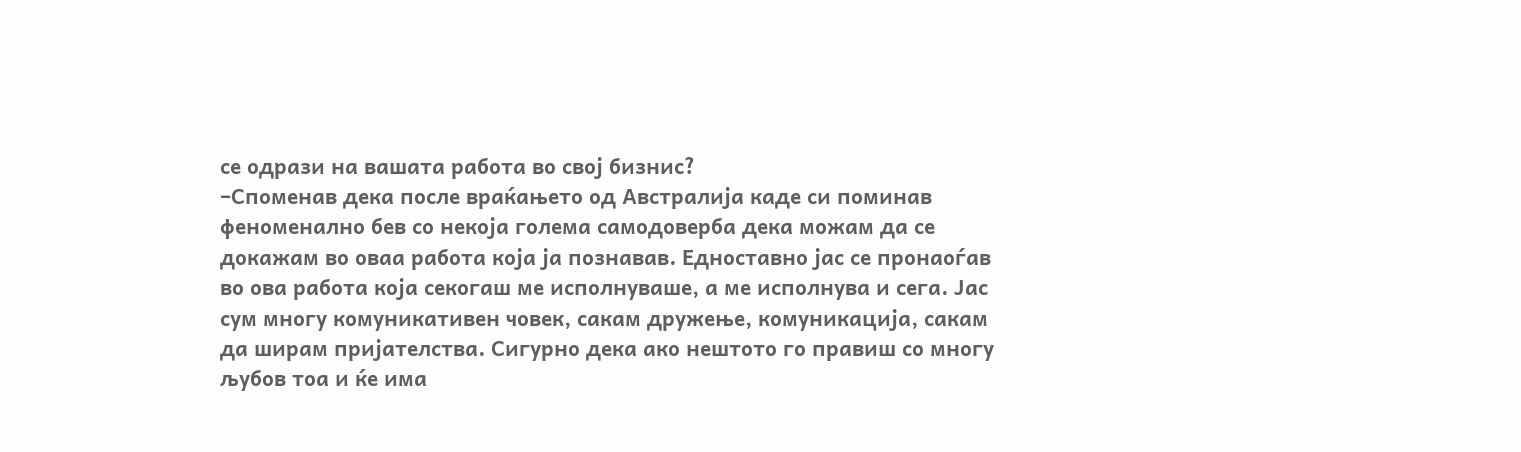се одрази на вашата работа во свој бизнис?
–Споменав дека после враќањето од Австралија каде си поминав феноменално бев со некоја голема самодоверба дека можам да се докажам во оваа работа која ја познавав. Едноставно јас се пронаоѓав во ова работа која секогаш ме исполнуваше, а ме исполнува и сега. Јас сум многу комуникативен човек, сакам дружење, комуникација, сакам да ширам пријателства. Сигурно дека ако нештото го правиш со многу љубов тоа и ќе има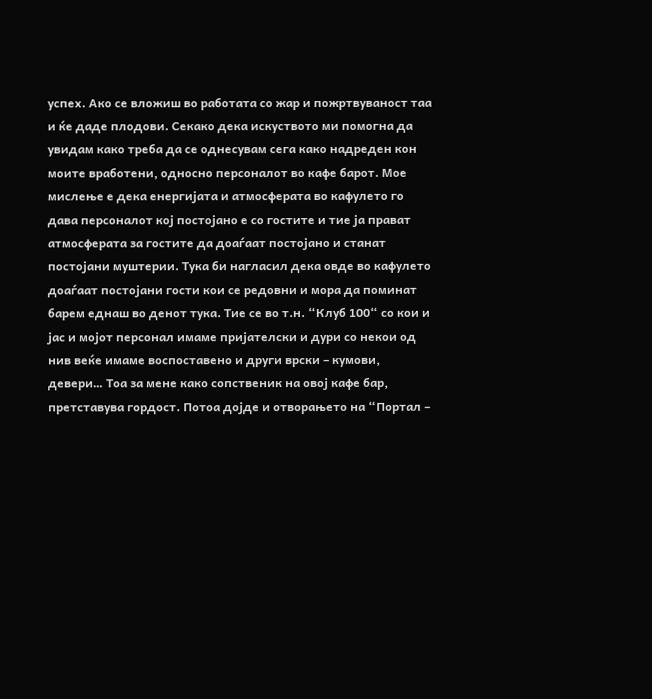успех. Ако се вложиш во работата со жар и пожртвуваност таа и ќе даде плодови. Секако дека искуството ми помогна да увидам како треба да се однесувам сега како надреден кон моите вработени, односно персоналот во кафе барот. Мое мислење е дека енергијата и атмосферата во кафулето го дава персоналот кој постојано е со гостите и тие ја прават атмосферата за гостите да доаѓаат постојано и станат постојани муштерии. Тука би нагласил дека овде во кафулето доаѓаат постојани гости кои се редовни и мора да поминат барем еднаш во денот тука. Тие се во т.н. “Клуб 100“ со кои и јас и мојот персонал имаме пријателски и дури со некои од нив веќе имаме воспоставено и други врски – кумови, девери… Тоа за мене како сопственик на овој кафе бар, претставува гордост. Потоа дојде и отворањето на “Портал –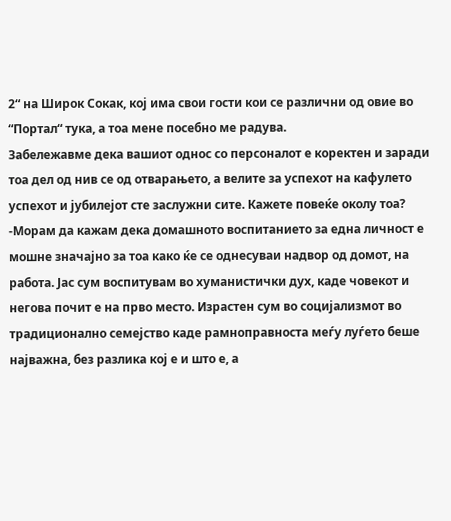2“ на Широк Сокак, кој има свои гости кои се различни од овие во “Портал“ тука, а тоа мене посебно ме радува.
Забележавме дека вашиот однос со персоналот е коректен и заради тоа дел од нив се од отварањето, а велите за успехот на кафулето успехот и јубилејот сте заслужни сите. Кажете повеќе околу тоа?
-Морам да кажам дека домашното воспитанието за една личност е мошне значајно за тоа како ќе се однесуваи надвор од домот, на работа. Јас сум воспитувам во хуманистички дух, каде човекот и негова почит е на прво место. Израстен сум во социјализмот во традиционално семејство каде рамноправноста меѓу луѓето беше најважна, без разлика кој е и што е, а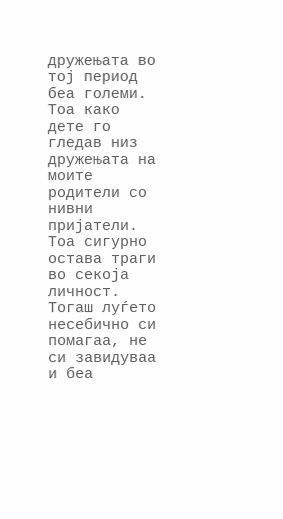дружењата во тој период беа големи. Тоа како дете го гледав низ дружењата на моите родители со нивни пријатели. Тоа сигурно остава траги во секоја личност. Тогаш луѓето несебично си помагаа, не си завидуваа и беа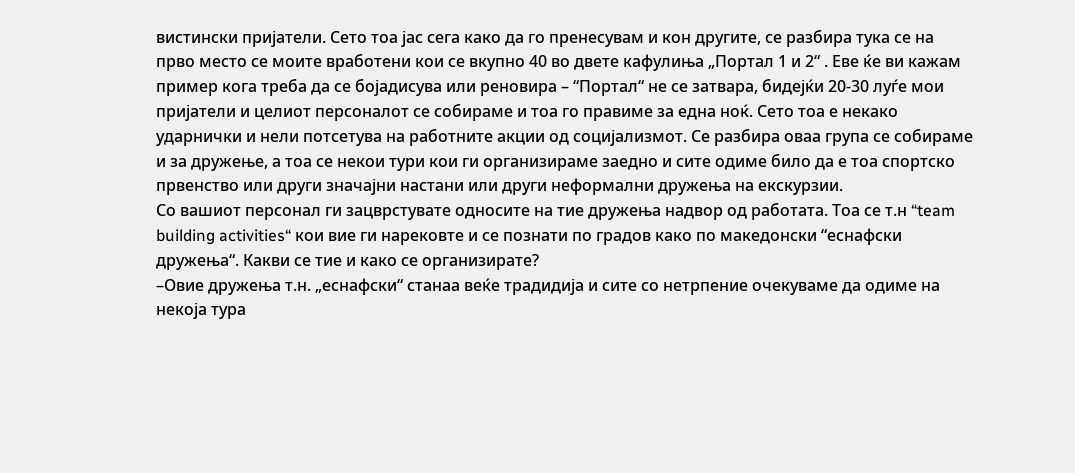вистински пријатели. Сето тоа јас сега како да го пренесувам и кон другите, се разбира тука се на прво место се моите вработени кои се вкупно 40 во двете кафулиња „Портал 1 и 2“ . Еве ќе ви кажам пример кога треба да се бојадисува или реновира – “Портал“ не се затвара, бидејќи 20-30 луѓе мои пријатели и целиот персоналот се собираме и тоа го правиме за една ноќ. Сето тоа е некако ударнички и нели потсетува на работните акции од социјализмот. Се разбира оваа група се собираме и за дружење, а тоа се некои тури кои ги организираме заедно и сите одиме било да е тоа спортско првенство или други значајни настани или други неформални дружења на екскурзии.
Со вашиот персонал ги зацврстувате односите на тие дружења надвор од работата. Тоа се т.н “team building activities“ кои вие ги нарековте и се познати по градов како по македонски “еснафски дружења“. Какви се тие и како се организирате?
–Овие дружења т.н. „еснафски“ станаа веќе традидија и сите со нетрпение очекуваме да одиме на некоја тура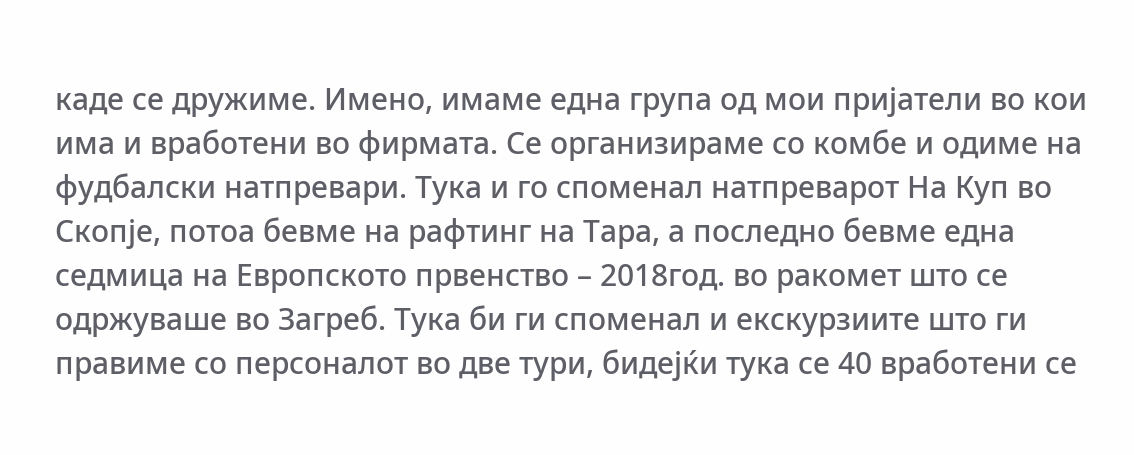каде се дружиме. Имено, имаме една група од мои пријатели во кои има и вработени во фирмата. Се организираме со комбе и одиме на фудбалски натпревари. Тука и го споменал натпреварот На Куп во Скопје, потоа бевме на рафтинг на Тара, а последно бевме една седмица на Европското првенство – 2018год. во ракомет што се одржуваше во Загреб. Тука би ги споменал и екскурзиите што ги правиме со персоналот во две тури, бидејќи тука се 40 вработени се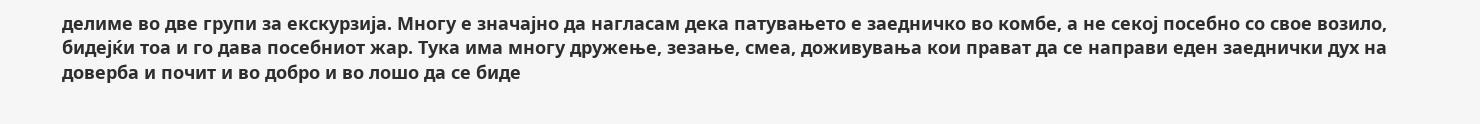делиме во две групи за екскурзија. Многу е значајно да нагласам дека патувањето е заедничко во комбе, а не секој посебно со свое возило, бидејќи тоа и го дава посебниот жар. Тука има многу дружење, зезање, смеа, доживувања кои прават да се направи еден заеднички дух на доверба и почит и во добро и во лошо да се биде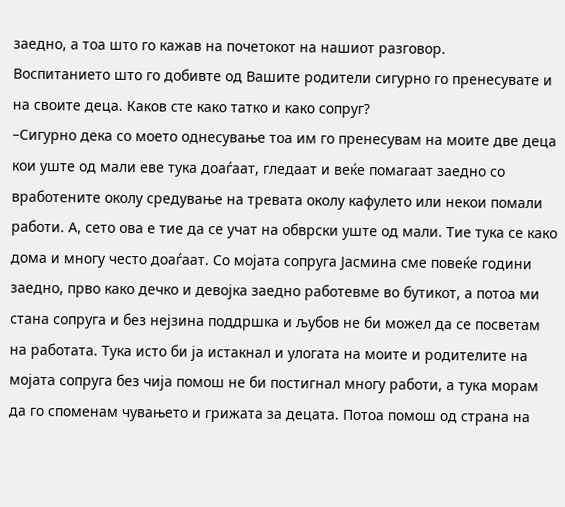заедно, а тоа што го кажав на почетокот на нашиот разговор.
Воспитанието што го добивте од Вашите родители сигурно го пренесувате и на своите деца. Каков сте како татко и како сопруг?
–Сигурно дека со моето однесување тоа им го пренесувам на моите две деца кои уште од мали еве тука доаѓаат, гледаат и веќе помагаат заедно со вработените околу средување на тревата околу кафулето или некои помали работи. А, сето ова е тие да се учат на обврски уште од мали. Тие тука се како дома и многу често доаѓаат. Со мојата сопруга Јасмина сме повеќе години заедно, прво како дечко и девојка заедно работевме во бутикот, а потоа ми стана сопруга и без нејзина поддршка и љубов не би можел да се посветам на работата. Тука исто би ја истакнал и улогата на моите и родителите на мојата сопруга без чија помош не би постигнал многу работи, а тука морам да го споменам чувањето и грижата за децата. Потоа помош од страна на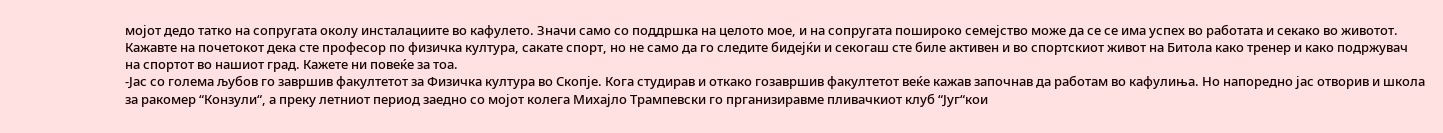мојот дедо татко на сопругата околу инсталациите во кафулето. Значи само со поддршка на целото мое, и на сопругата пошироко семејство може да се се има успех во работата и секако во животот.
Кажавте на почетокот дека сте професор по физичка култура, сакате спорт, но не само да го следите бидејќи и секогаш сте биле активен и во спортскиот живот на Битола како тренер и како подржувач на спортот во нашиот град. Кажете ни повеќе за тоа.
-Јас со голема љубов го завршив факултетот за Физичка култура во Скопје. Кога студирав и откако гозавршив факултетот веќе кажав започнав да работам во кафулиња. Но напоредно јас отворив и школа за ракомер “Конзули“, а преку летниот период заедно со мојот колега Михајло Трампевски го прганизиравме пливачкиот клуб “Југ“кои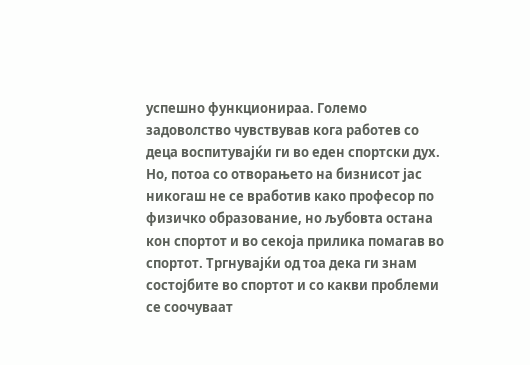успешно функционираа. Големо задоволство чувствував кога работев со деца воспитувајќи ги во еден спортски дух. Но, потоа со отворањето на бизнисот јас никогаш не се вработив како професор по физичко образование, но љубовта остана кон спортот и во секоја прилика помагав во спортот. Тргнувајќи од тоа дека ги знам состојбите во спортот и со какви проблеми се соочуваат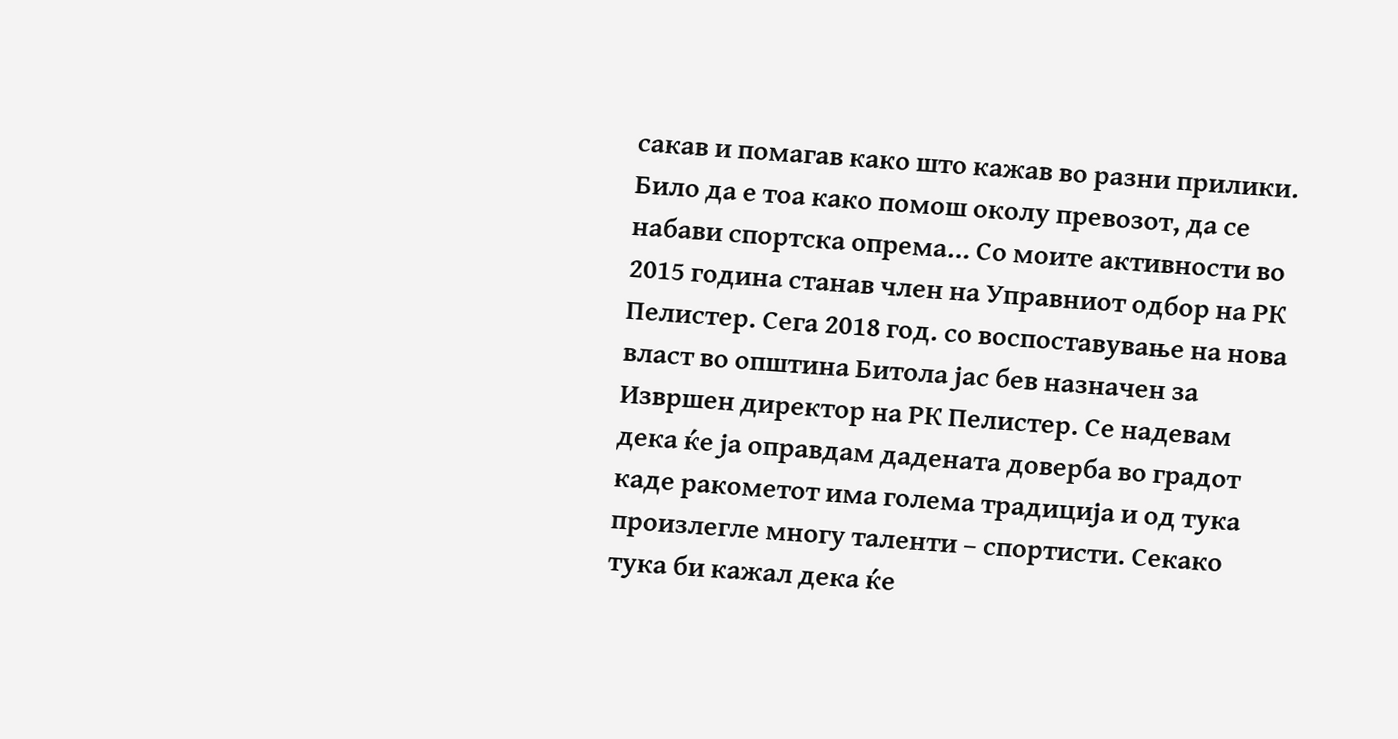сакав и помагав како што кажав во разни прилики. Било да е тоа како помош околу превозот, да се набави спортска опрема… Со моите активности во 2015 година станав член на Управниот одбор на РК Пелистер. Сега 2018 год. со воспоставување на нова власт во општина Битола јас бев назначен за Извршен директор на РК Пелистер. Се надевам дека ќе ја оправдам дадената доверба во градот каде ракометот има голема традиција и од тука произлегле многу таленти – спортисти. Секако тука би кажал дека ќе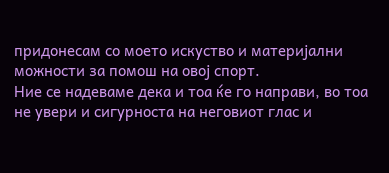придонесам со моето искуство и материјални можности за помош на овој спорт.
Ние се надеваме дека и тоа ќе го направи, во тоа не увери и сигурноста на неговиот глас и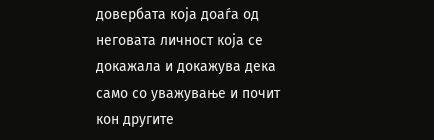довербата која доаѓа од неговата личност која се докажала и докажува дека само со уважување и почит кон другите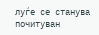луѓе се станува почитуван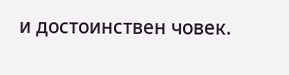и достоинствен човек.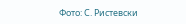Фото: С. Ристевски